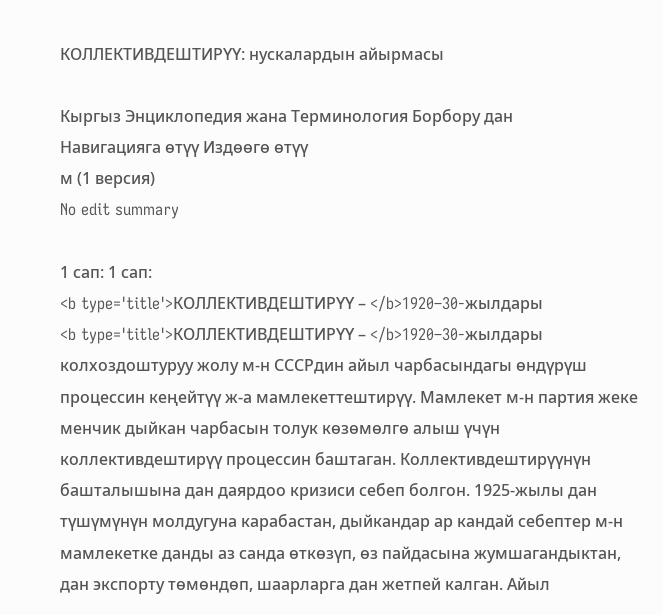КОЛЛЕКТИВДЕШТИРҮҮ: нускалардын айырмасы

Кыргыз Энциклопедия жана Терминология Борбору дан
Навигацияга өтүү Издөөгө өтүү
м (1 версия)
No edit summary

1 сап: 1 сап:
<b type='title'>КОЛЛЕКТИВДЕШТИРҮҮ – </b>1920–30-жылдары
<b type='title'>КОЛЛЕКТИВДЕШТИРҮҮ – </b>1920–30-жылдары колхоздоштуруу жолу м-н СССРдин айыл чарбасындагы өндүрүш процессин кеңейтүү ж-а мамлекеттештирүү. Мамлекет м-н партия жеке менчик дыйкан чарбасын толук көзөмөлгө алыш үчүн коллективдештирүү процессин баштаган. Коллективдештирүүнүн башталышына дан даярдоо кризиси себеп болгон. 1925-жылы дан түшүмүнүн молдугуна карабастан, дыйкандар ар кандай себептер м-н мамлекетке данды аз санда өткөзүп, өз пайдасына жумшагандыктан, дан экспорту төмөндөп, шаарларга дан жетпей калган. Айыл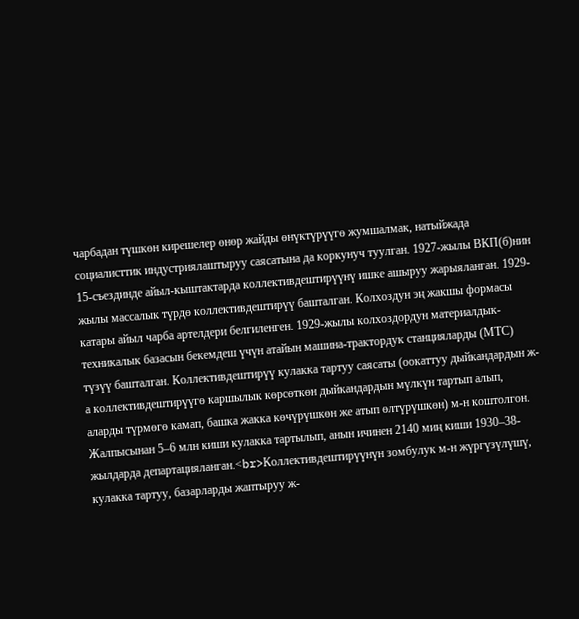чарбадан түшкөн кирешелер өнөр жайды өнүктүрүүгө жумшалмак, натыйжада социалисттик индустриялаштыруу саясатына да коркунуч туулган. 1927-жылы ВКП(б)нин 15-съездинде айыл-кыштактарда коллективдештирүүнү ишке ашыруу жарыяланган. 1929-жылы массалык түрдө коллективдештирүү башталган. Колхоздун эң жакшы формасы катары айыл чарба артелдери белгиленген. 1929-жылы колхоздордун материалдык-техникалык базасын бекемдеш үчүн атайын машина-трактордук станцияларды (МТС) түзүү башталган. Коллективдештирүү кулакка тартуу саясаты (оокаттуу дыйкандардын ж-а коллективдештирүүгө каршылык көрсөткөн дыйкандардын мүлкүн тартып алып, аларды түрмөгө камап, башка жакка көчүрүшкөн же атып өлтүрүшкөн) м-н коштолгон. Жалпысынан 5–6 млн киши кулакка тартылып, анын ичинен 2140 миң киши 1930–38-жылдарда департацияланган.<br>Коллективдештирүүнүн зомбулук м-н жүргүзүлүшү, кулакка тартуу, базарларды жаптыруу ж-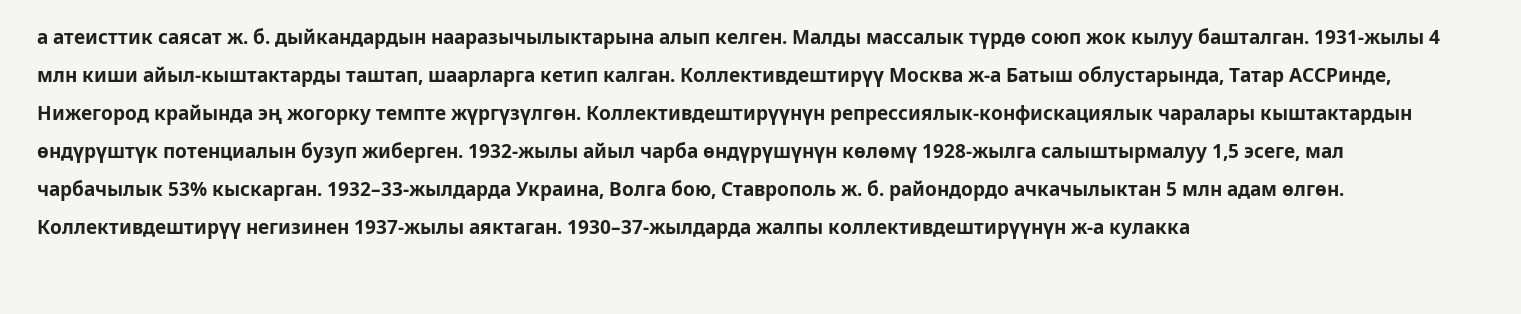а атеисттик саясат ж. б. дыйкандардын нааразычылыктарына алып келген. Малды массалык түрдө союп жок кылуу башталган. 1931-жылы 4 млн киши айыл-кыштактарды таштап, шаарларга кетип калган. Коллективдештирүү Москва ж-а Батыш облустарында, Татар АССРинде, Нижегород крайында эң жогорку темпте жүргүзүлгөн. Коллективдештирүүнүн репрессиялык-конфискациялык чаралары кыштактардын өндүрүштүк потенциалын бузуп жиберген. 1932-жылы айыл чарба өндүрүшүнүн көлөмү 1928-жылга салыштырмалуу 1,5 эсеге, мал чарбачылык 53% кыскарган. 1932–33-жылдарда Украина, Волга бою, Ставрополь ж. б. райондордо ачкачылыктан 5 млн адам өлгөн. Коллективдештирүү негизинен 1937-жылы аяктаган. 1930–37-жылдарда жалпы коллективдештирүүнүн ж-а кулакка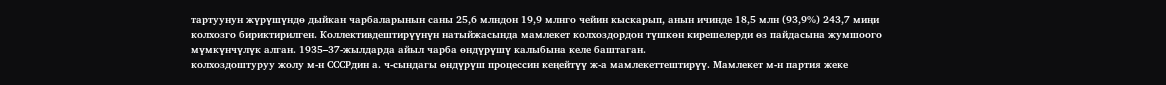тартуунун жүрүшүндө дыйкан чарбаларынын саны 25,6 млндон 19,9 млнго чейин кыскарып, анын ичинде 18,5 млн (93,9%) 243,7 миңи колхозго бириктирилген. Коллективдештирүүнүн натыйжасында мамлекет колхоздордон түшкөн кирешелерди өз пайдасына жумшоого мүмкүнчүлүк алган. 1935–37-жылдарда айыл чарба өндүрүшү калыбына келе баштаган.
колхоздоштуруу жолу м-н СССРдин а. ч-сындагы өндүрүш процессин кеңейтүү ж-а мамлекеттештирүү. Мамлекет м-н партия жеке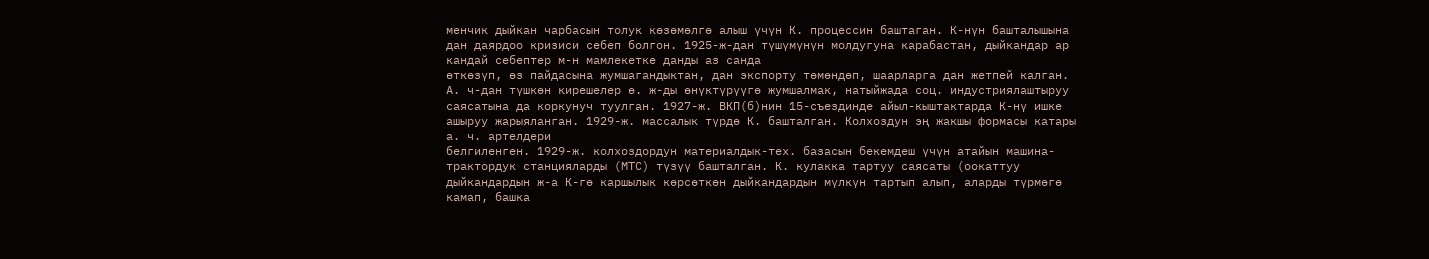менчик дыйкан чарбасын толук көзөмөлгө алыш үчүн К. процессин баштаган. К-нүн башталышына дан даярдоо кризиси себеп болгон. 1925-ж-дан түшүмүнүн молдугуна карабастан, дыйкандар ар кандай себептер м-н мамлекетке данды аз санда
өткөзүп, өз пайдасына жумшагандыктан, дан экспорту төмөндөп, шаарларга дан жетпей калган. А. ч-дан түшкөн кирешелер ө. ж-ды өнүктүрүүгө жумшалмак, натыйжада соц. индустриялаштыруу саясатына да коркунуч туулган. 1927-ж. ВКП(б)нин 15-съездинде айыл-кыштактарда К-нү ишке ашыруу жарыяланган. 1929-ж. массалык түрдө К. башталган. Колхоздун эң жакшы формасы катары а. ч. артелдери
белгиленген. 1929-ж. колхоздордун материалдык-тех. базасын бекемдеш үчүн атайын машина-трактордук станцияларды (МТС) түзүү башталган. К. кулакка тартуу саясаты (оокаттуу дыйкандардын ж-а К-гө каршылык көрсөткөн дыйкандардын мүлкүн тартып алып, аларды түрмөгө камап, башка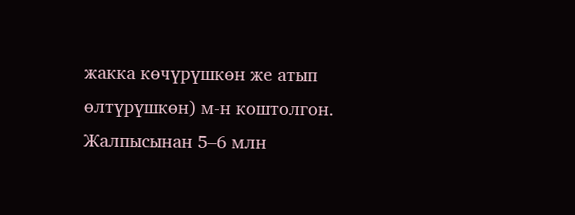жакка көчүрүшкөн же атып өлтүрүшкөн) м-н коштолгон. Жалпысынан 5–6 млн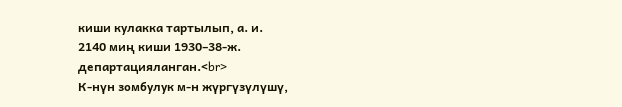киши кулакка тартылып, а. и.
2140 миң киши 1930–38-ж. департацияланган.<br>
К-нүн зомбулук м-н жүргүзүлүшү,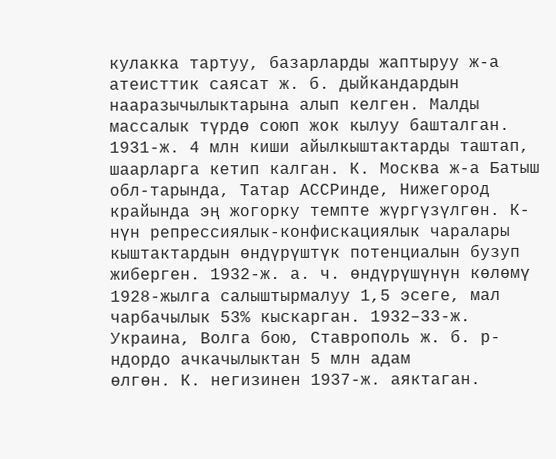кулакка тартуу, базарларды жаптыруу ж-а атеисттик саясат ж. б. дыйкандардын нааразычылыктарына алып келген. Малды массалык түрдө союп жок кылуу башталган. 1931-ж. 4 млн киши айылкыштактарды таштап, шаарларга кетип калган. К. Москва ж-а Батыш обл-тарында, Татар АССРинде, Нижегород крайында эң жогорку темпте жүргүзүлгөн. К-нүн репрессиялык-конфискациялык чаралары кыштактардын өндүрүштүк потенциалын бузуп жиберген. 1932-ж. а. ч. өндүрүшүнүн көлөмү 1928-жылга салыштырмалуу 1,5 эсеге, мал чарбачылык 53% кыскарган. 1932–33-ж. Украина, Волга бою, Ставрополь ж. б. р-ндордо ачкачылыктан 5 млн адам
өлгөн. К. негизинен 1937-ж. аяктаган.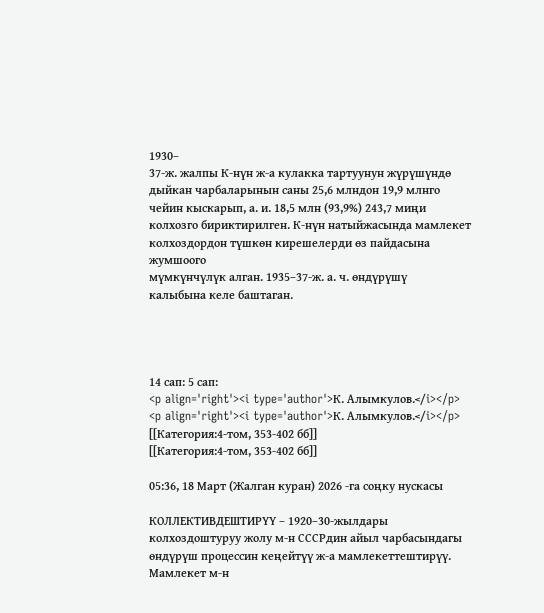1930–
37-ж. жалпы К-нүн ж-а кулакка тартуунун жүрүшүндө дыйкан чарбаларынын саны 25,6 млндон 19,9 млнго чейин кыскарып, а. и. 18,5 млн (93,9%) 243,7 миңи колхозго бириктирилген. К-нүн натыйжасында мамлекет колхоздордон түшкөн кирешелерди өз пайдасына жумшоого
мүмкүнчүлүк алган. 1935–37-ж. а. ч. өндүрүшү
калыбына келе баштаган.




14 сап: 5 сап:
<p align='right'><i type='author'>К. Алымкулов.</i></p>
<p align='right'><i type='author'>К. Алымкулов.</i></p>
[[Категория:4-том, 353-402 бб]]
[[Категория:4-том, 353-402 бб]]

05:36, 18 Март (Жалган куран) 2026 -га соңку нускасы

КОЛЛЕКТИВДЕШТИРҮҮ – 1920–30-жылдары колхоздоштуруу жолу м-н СССРдин айыл чарбасындагы өндүрүш процессин кеңейтүү ж-а мамлекеттештирүү. Мамлекет м-н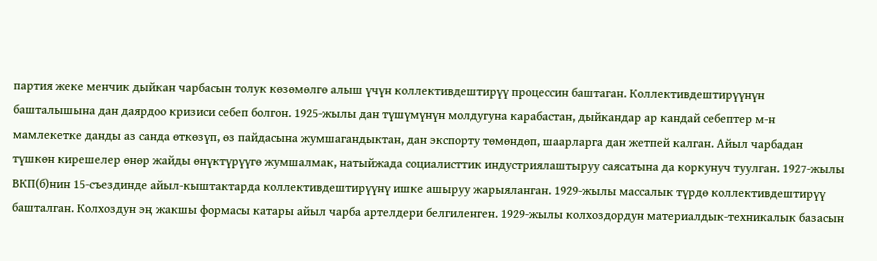партия жеке менчик дыйкан чарбасын толук көзөмөлгө алыш үчүн коллективдештирүү процессин баштаган. Коллективдештирүүнүн башталышына дан даярдоо кризиси себеп болгон. 1925-жылы дан түшүмүнүн молдугуна карабастан, дыйкандар ар кандай себептер м-н мамлекетке данды аз санда өткөзүп, өз пайдасына жумшагандыктан, дан экспорту төмөндөп, шаарларга дан жетпей калган. Айыл чарбадан түшкөн кирешелер өнөр жайды өнүктүрүүгө жумшалмак, натыйжада социалисттик индустриялаштыруу саясатына да коркунуч туулган. 1927-жылы ВКП(б)нин 15-съездинде айыл-кыштактарда коллективдештирүүнү ишке ашыруу жарыяланган. 1929-жылы массалык түрдө коллективдештирүү башталган. Колхоздун эң жакшы формасы катары айыл чарба артелдери белгиленген. 1929-жылы колхоздордун материалдык-техникалык базасын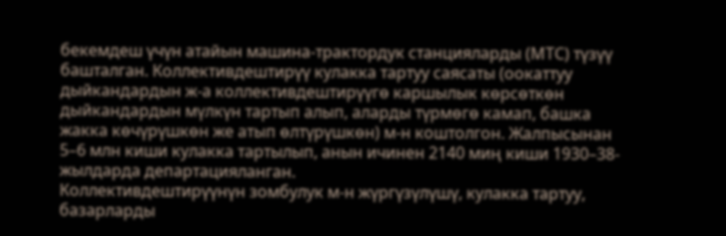бекемдеш үчүн атайын машина-трактордук станцияларды (МТС) түзүү башталган. Коллективдештирүү кулакка тартуу саясаты (оокаттуу дыйкандардын ж-а коллективдештирүүгө каршылык көрсөткөн дыйкандардын мүлкүн тартып алып, аларды түрмөгө камап, башка жакка көчүрүшкөн же атып өлтүрүшкөн) м-н коштолгон. Жалпысынан 5–6 млн киши кулакка тартылып, анын ичинен 2140 миң киши 1930–38-жылдарда департацияланган.
Коллективдештирүүнүн зомбулук м-н жүргүзүлүшү, кулакка тартуу, базарларды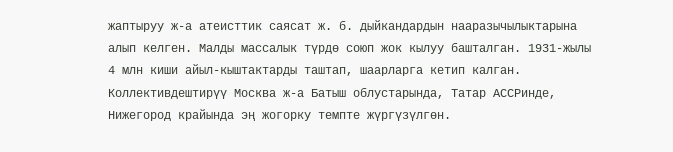жаптыруу ж-а атеисттик саясат ж. б. дыйкандардын нааразычылыктарына алып келген. Малды массалык түрдө союп жок кылуу башталган. 1931-жылы 4 млн киши айыл-кыштактарды таштап, шаарларга кетип калган. Коллективдештирүү Москва ж-а Батыш облустарында, Татар АССРинде, Нижегород крайында эң жогорку темпте жүргүзүлгөн.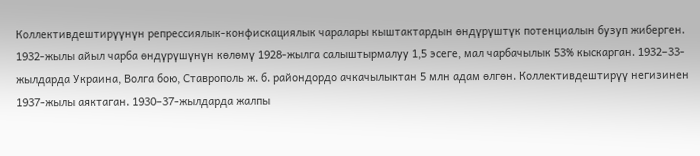Коллективдештирүүнүн репрессиялык-конфискациялык чаралары кыштактардын өндүрүштүк потенциалын бузуп жиберген. 1932-жылы айыл чарба өндүрүшүнүн көлөмү 1928-жылга салыштырмалуу 1,5 эсеге, мал чарбачылык 53% кыскарган. 1932–33-жылдарда Украина, Волга бою, Ставрополь ж. б. райондордо ачкачылыктан 5 млн адам өлгөн. Коллективдештирүү негизинен 1937-жылы аяктаган. 1930–37-жылдарда жалпы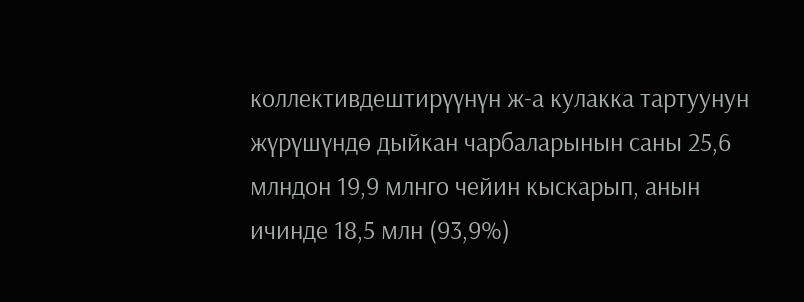коллективдештирүүнүн ж-а кулакка тартуунун жүрүшүндө дыйкан чарбаларынын саны 25,6 млндон 19,9 млнго чейин кыскарып, анын ичинде 18,5 млн (93,9%)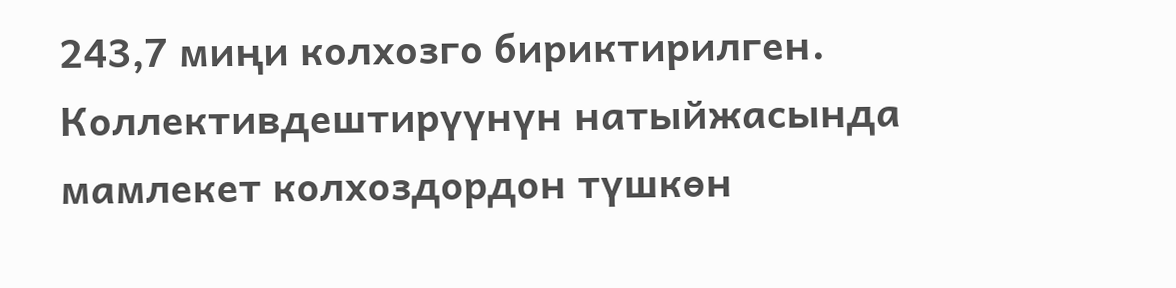243,7 миңи колхозго бириктирилген. Коллективдештирүүнүн натыйжасында мамлекет колхоздордон түшкөн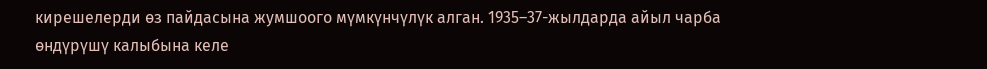кирешелерди өз пайдасына жумшоого мүмкүнчүлүк алган. 1935–37-жылдарда айыл чарба өндүрүшү калыбына келе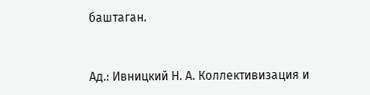баштаган.


Ад.: Ивницкий Н. А. Коллективизация и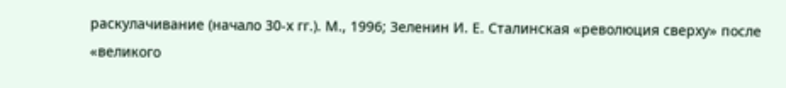раскулачивание (начало 30-х гг.). М., 1996; Зеленин И. Е. Сталинская «революция сверху» после «великого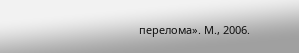перелома». М., 2006.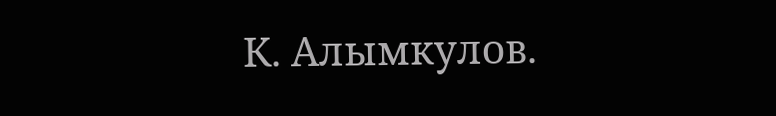К. Алымкулов.